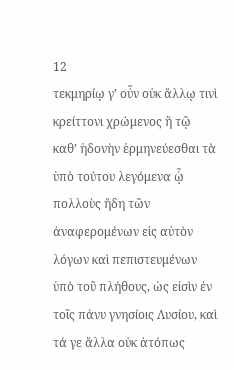12
τεκμηρίῳ γʼ οὖν οὐκ ἄλλῳ τινὶ κρείττονι χρώμενος ἢ τῷ καθʼ ἡδονὴν ἑρμηνεύεσθαι τὰ ὑπὸ τούτου λεγόμενα ᾧ πολλοὺς ἤδη τῶν ἀναφερομένων εἰς αὐτὸν λόγων καὶ πεπιστευμένων ὑπὸ τοῦ πλήθους, ὡς εἰσὶν ἐν τοῖς πάνυ γνησίοις Λυσίου, καὶ τά γε ἄλλα οὐκ ἀτόπως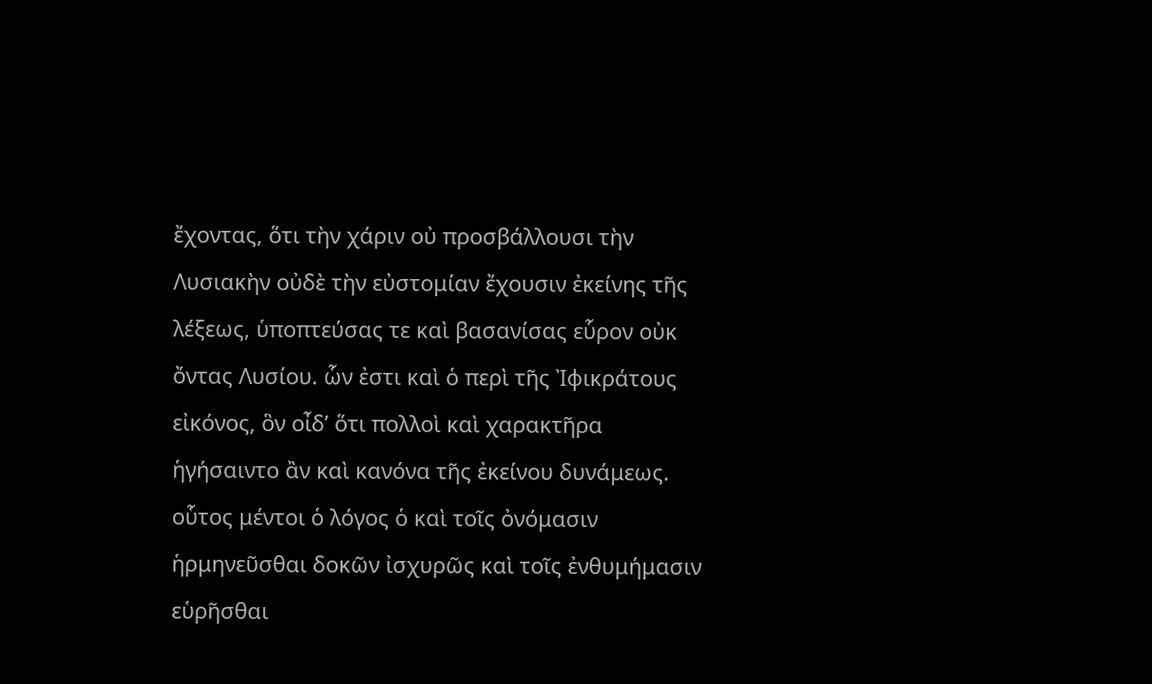ἔχοντας, ὅτι τὴν χάριν οὐ προσβάλλουσι τὴν Λυσιακὴν οὐδὲ τὴν εὐστομίαν ἔχουσιν ἐκείνης τῆς λέξεως, ὑποπτεύσας τε καὶ βασανίσας εὗρον οὐκ ὄντας Λυσίου. ὧν ἐστι καὶ ὁ περὶ τῆς Ἰφικράτους εἰκόνος, ὃν οἶδʼ ὅτι πολλοὶ καὶ χαρακτῆρα ἡγήσαιντο ἂν καὶ κανόνα τῆς ἐκείνου δυνάμεως. οὗτος μέντοι ὁ λόγος ὁ καὶ τοῖς ὀνόμασιν ἡρμηνεῦσθαι δοκῶν ἰσχυρῶς καὶ τοῖς ἐνθυμήμασιν εὑρῆσθαι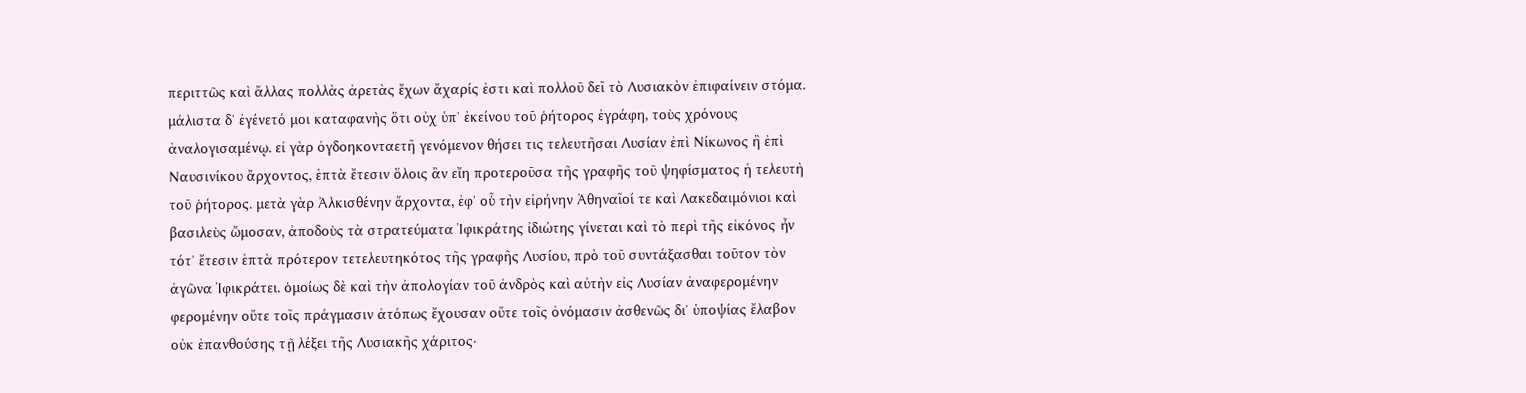περιττῶς καὶ ἄλλας πολλὰς ἀρετὰς ἔχων ἄχαρίς ἐστι καὶ πολλοῦ δεῖ τὸ Λυσιακὸν ἐπιφαίνειν στόμα. μάλιστα δʼ ἐγένετό μοι καταφανὴς ὅτι οὐχ ὑπʼ ἐκείνου τοῦ ῥήτορος ἐγράφη, τοὺς χρόνους ἀναλογισαμένῳ. εἰ γὰρ ὀγδοηκονταετῆ γενόμενον θήσει τις τελευτῆσαι Λυσίαν ἐπὶ Νίκωνος ἢ ἐπὶ Ναυσινίκου ἄρχοντος, ἑπτὰ ἔτεσιν ὅλοις ἂν εἴη προτεροῦσα τῆς γραφῆς τοῦ ψηφίσματος ἡ τελευτὴ τοῦ ῥήτορος. μετὰ γὰρ Ἀλκισθένην ἄρχοντα, ἐφʼ οὗ τὴν εἰρήνην Ἀθηναῖοί τε καὶ Λακεδαιμόνιοι καὶ βασιλεὺς ὤμοσαν, ἀποδοὺς τὰ στρατεύματα Ἰφικράτης ἰδιώτης γίνεται καὶ τὸ περὶ τῆς εἰκόνος ἦν τότʼ ἔτεσιν ἑπτὰ πρότερον τετελευτηκότος τῆς γραφῆς Λυσίου, πρὸ τοῦ συντάξασθαι τοῦτον τὸν ἀγῶνα Ἰφικράτει. ὁμοίως δὲ καὶ τὴν ἀπολογίαν τοῦ ἀνδρὸς καὶ αὐτὴν εἰς Λυσίαν ἀναφερομένην φερομένην οὔτε τοῖς πράγμασιν ἀτόπως ἔχουσαν οὔτε τοῖς ὀνόμασιν ἀσθενῶς διʼ ὑποψίας ἔλαβον οὐκ ἐπανθούσης τῇ λέξει τῆς Λυσιακῆς χάριτος·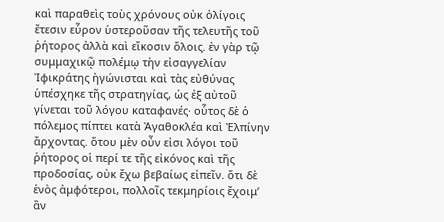καὶ παραθεὶς τοὺς χρόνους οὐκ ὀλίγοις ἔτεσιν εὗρον ὑστεροῦσαν τῆς τελευτῆς τοῦ ῥήτορος ἀλλὰ καὶ εἴκοσιν ὅλοις. ἐν γὰρ τῷ συμμαχικῷ πολέμῳ τὴν εἰσαγγελίαν Ἰφικράτης ἠγώνισται καὶ τὰς εὐθύνας ὑπέσχηκε τῆς στρατηγίας, ὡς ἐξ αὐτοῦ γίνεται τοῦ λόγου καταφανές· οὗτος δὲ ὁ πόλεμος πίπτει κατὰ Ἀγαθοκλέα καὶ Ἐλπίνην ἄρχοντας. ὅτου μὲν οὖν εἰσι λόγοι τοῦ ῥήτορος οἱ περί τε τῆς εἰκόνος καὶ τῆς προδοσίας, οὐκ ἔχω βεβαίως εἰπεῖν. ὅτι δὲ ἑνὸς ἀμφότεροι, πολλοῖς τεκμηρίοις ἔχοιμʼ ἂν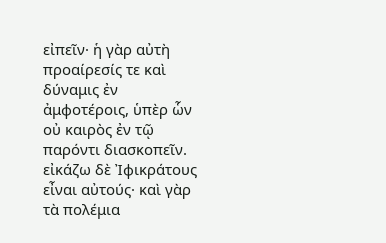εἰπεῖν· ἡ γὰρ αὐτὴ προαίρεσίς τε καὶ δύναμις ἐν ἀμφοτέροις, ὑπὲρ ὧν οὐ καιρὸς ἐν τῷ παρόντι διασκοπεῖν. εἰκάζω δὲ Ἰφικράτους εἶναι αὐτούς· καὶ γὰρ τὰ πολέμια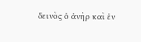δεινὸς ὁ ἀνὴρ καὶ ἐν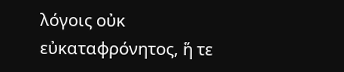λόγοις οὐκ εὐκαταφρόνητος, ἥ τε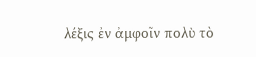λέξις ἐν ἀμφοῖν πολὺ τὸ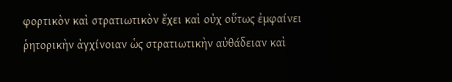φορτικὸν καὶ στρατιωτικὸν ἔχει καὶ οὐχ οὕτως ἐμφαίνει ῥητορικὴν ἀγχίνοιαν ὡς στρατιωτικὴν αὐθάδειαν καὶ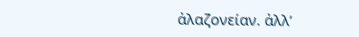ἀλαζονείαν. ἀλλʼ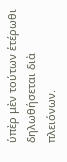ὑπὲρ μὲν τούτων ἑτέρωθι δηλωθήσεται διὰ πλειόνων.